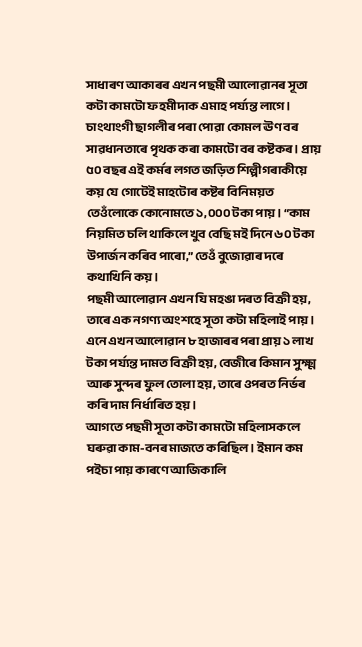সাধাৰণ আকাৰৰ এখন পছমী আলোৱানৰ সূতা কটা কামটো ফহমীদাক এমাহ পৰ্য্যন্ত লাগে। চাংথাংগী ছাগলীৰ পৰা পোৱা কোমল ঊণ বৰ সাৱধানতাৰে পৃথক কৰা কামটো বৰ কষ্টকৰ। প্ৰায় ৫০ বছৰ এই কৰ্মৰ লগত জড়িত শিল্পীগৰাকীয়ে কয় যে গোটেই মাহটোৰ কষ্টৰ বিনিময়ত তেওঁলোকে কোনোমতে ১,০০০ টকা পায়। “কাম নিয়মিত চলি থাকিলে খুব বেছি মই দিনে ৬০ টকা উপাৰ্জন কৰিব পাৰো,” তেওঁ বুজোৱাৰ দৰে কথাখিনি কয়।
পছমী আলোৱান এখন যি মহঙা দৰত বিক্ৰী হয়, তাৰে এক নগণ্য অংশহে সূতা কটা মহিলাই পায়। এনে এখন আলোৱান ৮ হাজাৰৰ পৰা প্ৰায় ১ লাখ টকা পৰ্য্যন্ত দামত বিক্ৰী হয়, বেজীৰে কিমান সুক্ষ্ম আৰু সুন্দৰ ফুল তোলা হয়, তাৰে ওপৰত নিৰ্ভৰ কৰি দাম নিৰ্ধাৰিত হয়।
আগতে পছমী সূতা কটা কামটো মহিলাসকলে ঘৰুৱা কাম-বনৰ মাজতে কৰিছিল। ইমান কম পইচা পায় কাৰণে আজিকালি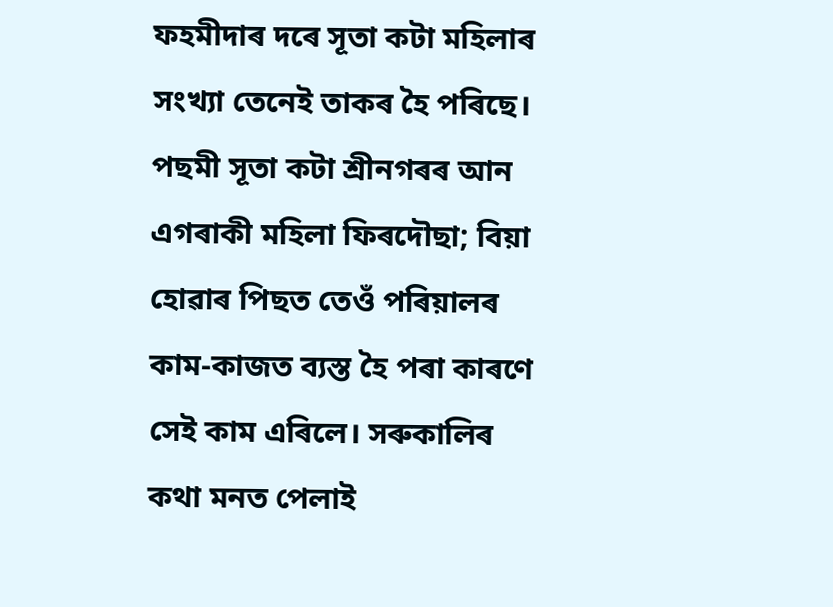ফহমীদাৰ দৰে সূতা কটা মহিলাৰ সংখ্যা তেনেই তাকৰ হৈ পৰিছে।
পছমী সূতা কটা শ্ৰীনগৰৰ আন এগৰাকী মহিলা ফিৰদৌছা; বিয়া হোৱাৰ পিছত তেওঁ পৰিয়ালৰ কাম-কাজত ব্যস্ত হৈ পৰা কাৰণে সেই কাম এৰিলে। সৰুকালিৰ কথা মনত পেলাই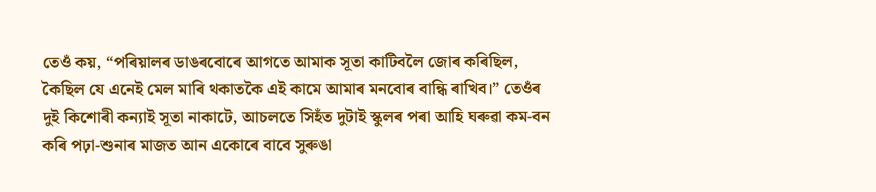তেওঁ কয়, “পৰিয়ালৰ ডাঙৰবোৰে আগতে আমাক সূতা কাটিবলৈ জোৰ কৰিছিল, কৈছিল যে এনেই মেল মাৰি থকাতকৈ এই কামে আমাৰ মনবোৰ বান্ধি ৰাখিব।” তেওঁৰ দুই কিশোৰী কন্যাই সূতা নাকাটে, আচলতে সিহঁত দুটাই স্কুলৰ পৰা আহি ঘৰুৱা কম-বন কৰি পঢ়া-শুনাৰ মাজত আন একোৰে বাবে সুৰুঙা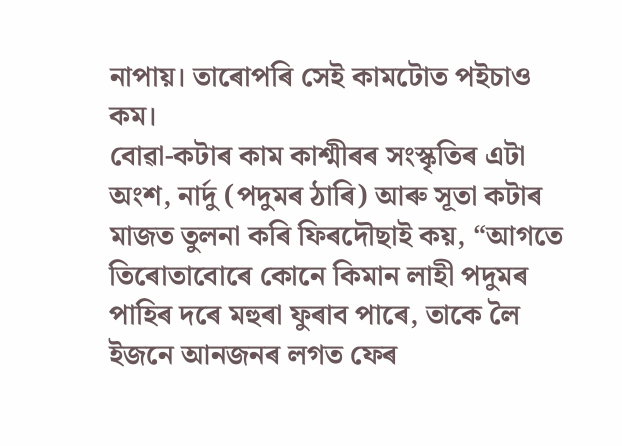নাপায়। তাৰোপৰি সেই কামটোত পইচাও কম।
বোৱা-কটাৰ কাম কাশ্মীৰৰ সংস্কৃতিৰ এটা অংশ, নাৰ্দু (পদুমৰ ঠাৰি) আৰু সূতা কটাৰ মাজত তুলনা কৰি ফিৰদৌছাই কয়, “আগতে তিৰোতাবোৰে কোনে কিমান লাহী পদুমৰ পাহিৰ দৰে মহুৰা ফুৰাব পাৰে, তাকে লৈ ইজনে আনজনৰ লগত ফেৰ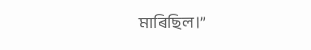মাৰিছিল।”